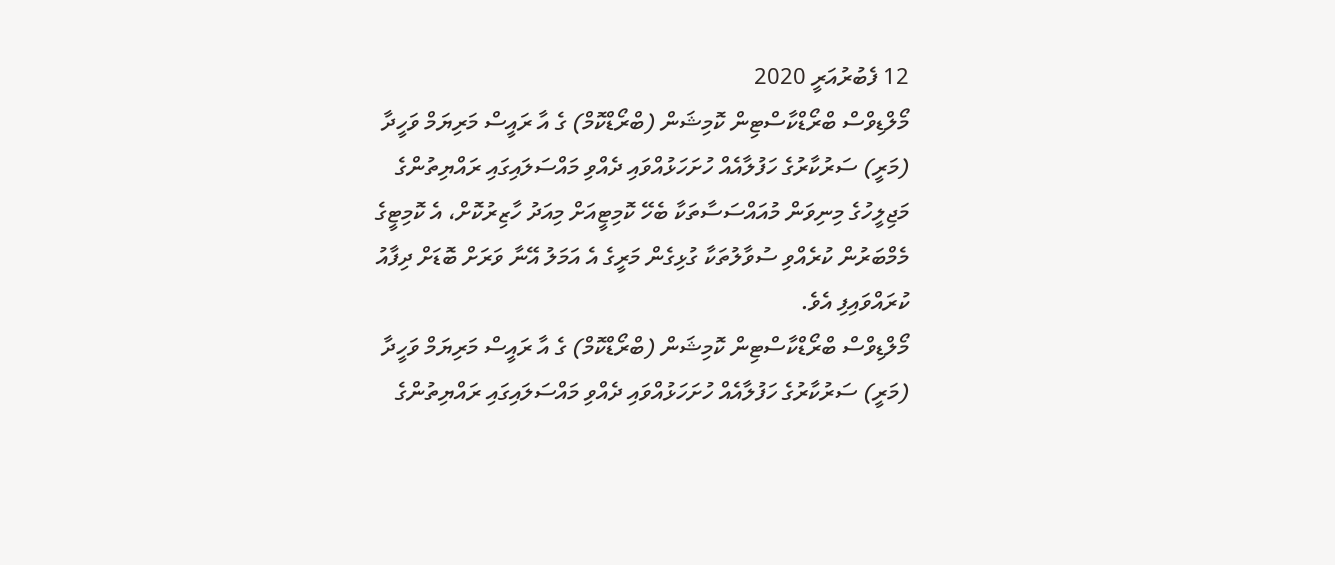12 ފެބުރުއަރީ 2020
މޯލްޑިވްސް ބްރޯޑްކާސްޓިން ކޮމިޝަން (ބްރޯޑްކޮމް) ގެ އާ ރައީސް މަރިޔަމް ވަހީދާ (މަރީ) ސަރުކާރުގެ ހަފުލާއެއް ހުށަހަޅުއްވައި ދެއްވި މައްސަލައިގައި ރައްޔިތުންގެ މަޖިލީހުގެ މިނިވަން މުއައްސަސާތަކާ ބެހޭ ކޮމިޓީއަށް މިއަދު ހާޒިރުކޮށް، އެ ކޮމިޓީގެ މެމްބަރުން ކުރެއްވި ސުވާލުތަކާ ގުޅިގެން މަރީގެ އެ އަމަލު އޭނާ ވަރަށް ބޮޑަށް ދިފާއު ކުރައްވައިފި އެވެ.
މޯލްޑިވްސް ބްރޯޑްކާސްޓިން ކޮމިޝަން (ބްރޯޑްކޮމް) ގެ އާ ރައީސް މަރިޔަމް ވަހީދާ (މަރީ) ސަރުކާރުގެ ހަފުލާއެއް ހުށަހަޅުއްވައި ދެއްވި މައްސަލައިގައި ރައްޔިތުންގެ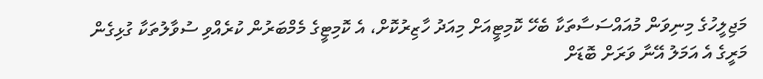މަޖިލީހުގެ މިނިވަން މުއައްސަސާތަކާ ބެހޭ ކޮމިޓީއަށް މިއަދު ހާޒިރުކޮށް، އެ ކޮމިޓީގެ މެމްބަރުން ކުރެއްވި ސުވާލުތަކާ ގުޅިގެން މަރީގެ އެ އަމަލު އޭނާ ވަރަށް ބޮޑަށް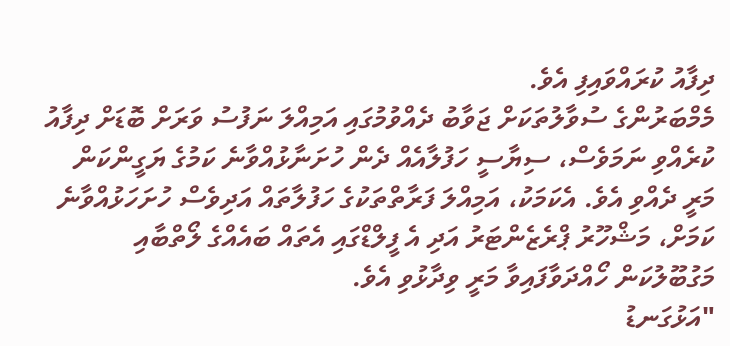ދިފާއު ކުރައްވައިފި އެވެ.
މެމްބަރުންގެ ސުވާލުތަކަށް ޖަވާބު ދެއްވުމުގައި އަމިއްލަ ނަފުސު ވަރަށް ބޮޑަށް ދިފާއު ކުރެއްވި ނަމަވެސް، ސިޔާސީ ހަފުލާއެއް ދެން ހުށަނާޅުއްވާނެ ކަމުގެ ޔަގީންކަން މަރީ ދެއްވި އެވެ. އެކަމަކު، އަމިއްލަ ފަރާތްތަކުގެ ހަފުލާތައް އަދިވެސް ހުށަހަޅުއްވާނެ ކަމަށް، މަޝްހޫރު ޕްރެޒެންޓަރު އަދި އެ ފީލްޑްގައި އެތައް ބައެއްގެ ލޯތްބާއި މަގުބޫލުކަން ހޯއްދަވާފައިވާ މަރީ ވިދާޅުވި އެވެ.
"އަޅުގަނޑު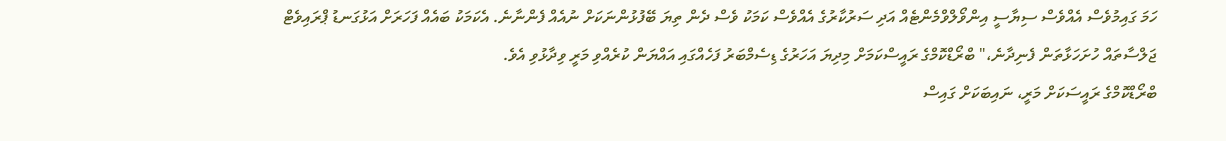ހަމަ ގައިމުވެސް އެއްވެސް ސިޔާސީ އިންވޯލްވްމެންޓެއް އަދި ސަރުކާރުގެ އެއްވެސް ކަމަކު ވެސް ދެން ތިޔަ ބޭފުޅުންނަކަށް ނުއެއް ފެންނާނެ. އެކަމަކު ބައެއް ފަހަރަށް އަޅުގަނޑު ޕްރައިވެޓް ޖަލްސާތައް ހުށަހަޅާތަން ފެނިދާނެ،" ބްރޯޑްކޮމްގެ ރައީސްކަމަށް މިދިޔަ އަހަރުގެ ޑިސެމްބަރު ފަހެއްގައި އައްޔަން ކުރެއްވި މަރީ ވިދާޅުވި އެވެ.
ބްރޯޑްކޮމްގެ ރައީސަކަށް މަރީ، ނައިބަކަށް ގައިސް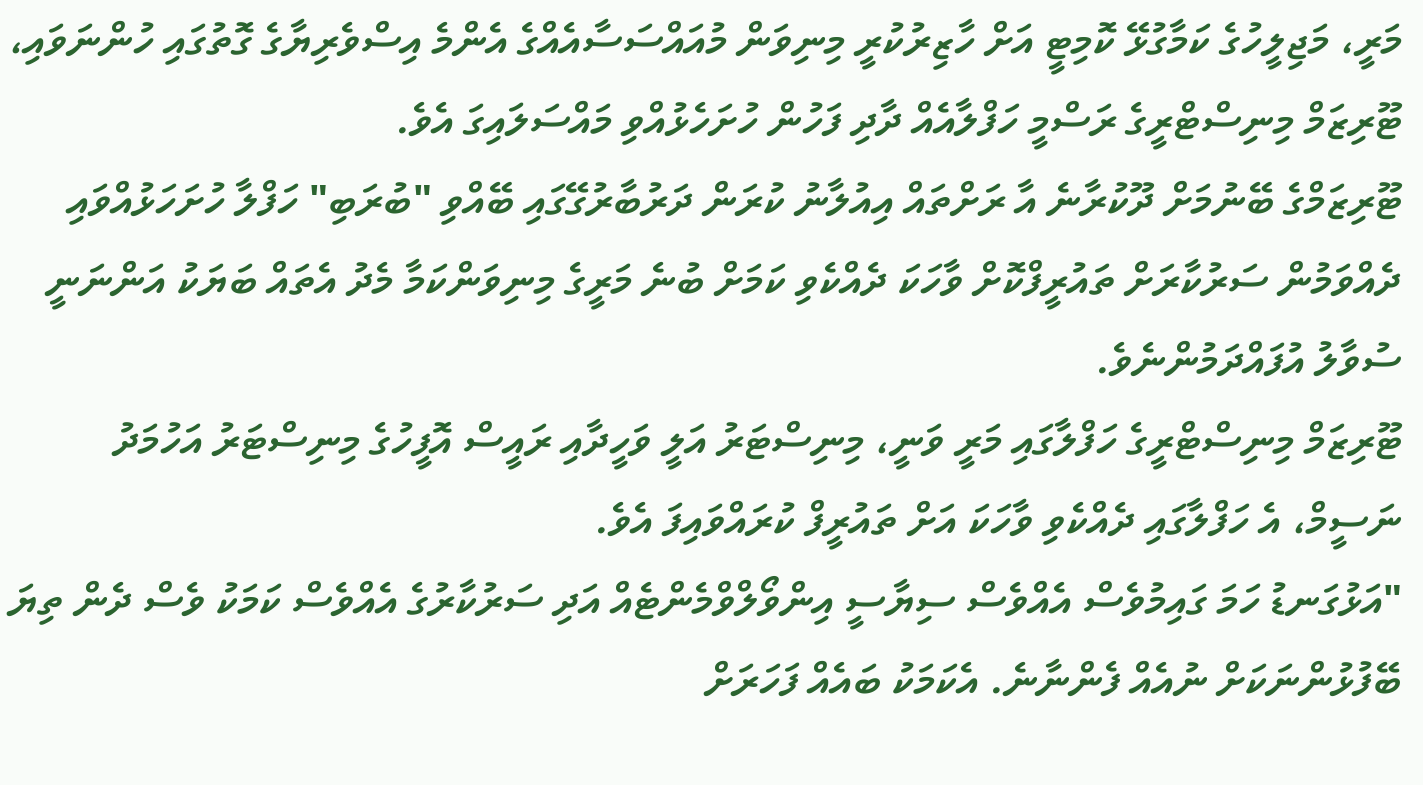މަރީ، މަޖިލީހުގެ ކަމާގުޅޭ ކޮމިޓީ އަށް ހާޒިރުކުރީ މިނިވަން މުއައްސަސާއެއްގެ އެންމެ އިސްވެރިޔާގެ ގޮތުގައި ހުންނަވައި، ޓޫރިޒަމް މިނިސްޓްރީގެ ރަސްމީ ހަފްލާއެއް ދާދި ފަހުން ހުށަހެޅުއްވި މައްސަލައިގަ އެވެ.
ޓޫރިޒަމްގެ ބޭނުމަށް ދޫކުރާނެ އާ ރަށްތައް އިއުލާނު ކުރަން ދަރުބާރުގޭގައި ބޭއްވި "ބުރަބި" ހަފްލާ ހުށަހަޅުއްވައި ދެއްވަމުން ސަރުކާރަށް ތައުރީފްކޮށް ވާހަކަ ދެއްކެވި ކަމަށް ބުނެ މަރީގެ މިނިވަންކަމާ މެދު އެތައް ބަޔަކު އަންނަނީ ސުވާލު އުފައްދަމުންނެވެ.
ޓޫރިޒަމް މިނިސްޓްރީގެ ހަފްލާގައި މަރީ ވަނީ، މިނިސްޓަރު އަލީ ވަހީދާއި ރައީސް އޮފީހުގެ މިނިސްޓަރު އަހުމަދު ނަސީމް، އެ ހަފްލާގައި ދެއްކެވި ވާހަކަ އަށް ތައުރީފް ކުރައްވައިފަ އެވެ.
"އަޅުގަނޑު ހަމަ ގައިމުވެސް އެއްވެސް ސިޔާސީ އިންވޯލްވްމެންޓެއް އަދި ސަރުކާރުގެ އެއްވެސް ކަމަކު ވެސް ދެން ތިޔަ ބޭފުޅުންނަކަށް ނުއެއް ފެންނާނެ. އެކަމަކު ބައެއް ފަހަރަށް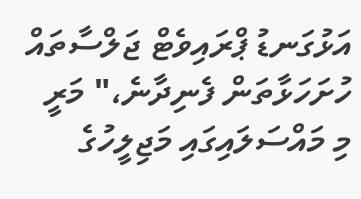އަޅުގަނޑު ޕްރައިވެޓް ޖަލްސާތައް ހުށަހަޅާތަން ފެނިދާނެ،" މަރީ
މި މައްސަލައިގައި މަޖިލީހުގެ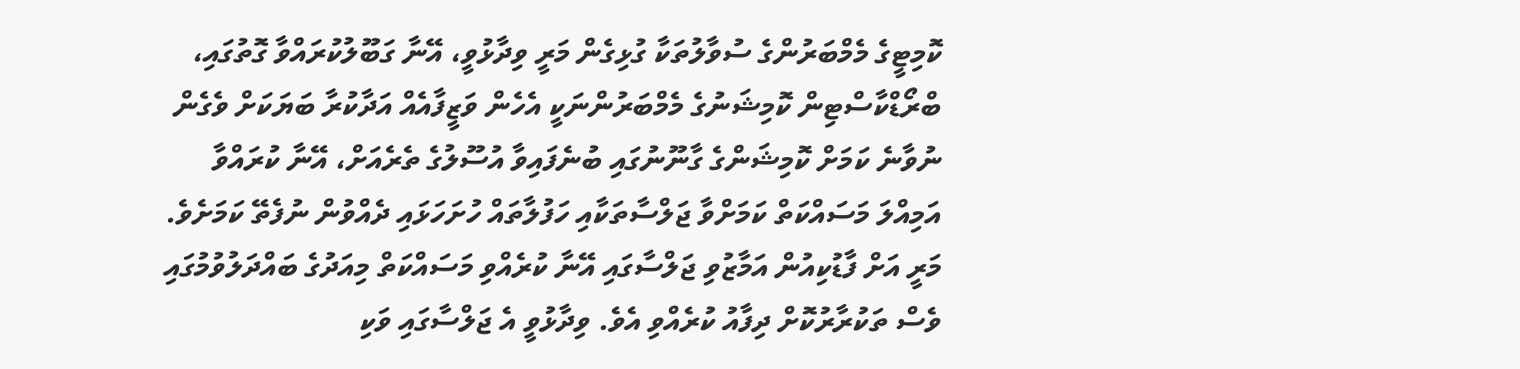ކޮމިޓީގެ މެމްބަރުންގެ ސުވާލުތަކާ ގުޅިގެން މަރީ ވިދާޅުވީ، އޭނާ ގަބޫލުކުރައްވާ ގޮތުގައި، ބްރޯޑްކާސްޓިން ކޮމިޝަނުގެ މެމްބަރުންނަކީ އެހެން ވަޒީފާއެއް އަދާކުރާ ބަޔަކަށް ވެގެން ނުވާނެ ކަމަށް ކޮމިޝަންގެ ގާނޫނުގައި ބުނެފައިވާ އުސޫލުގެ ތެރެއަށް، އޭނާ ކުރައްވާ އަމިއްލަ މަސައްކަތް ކަމަށްވާ ޖަލްސާތަކާއި ހަފުލާތައް ހުށަހަޅައި ދެއްވުން ނުފެތޭ ކަމަށެވެ.
މަރީ އަށް ފާޑުކިއުން އަމާޒުވި ޖަލްސާގައި އޭނާ ކުރެއްވި މަސައްކަތް މިއަދުގެ ބައްދަލުވުމުގައި ވެސް ތަކުރާރުކޮށް ދިފާއު ކުރެއްވި އެވެ. ވިދާޅުވީ އެ ޖަލްސާގައި ވަކި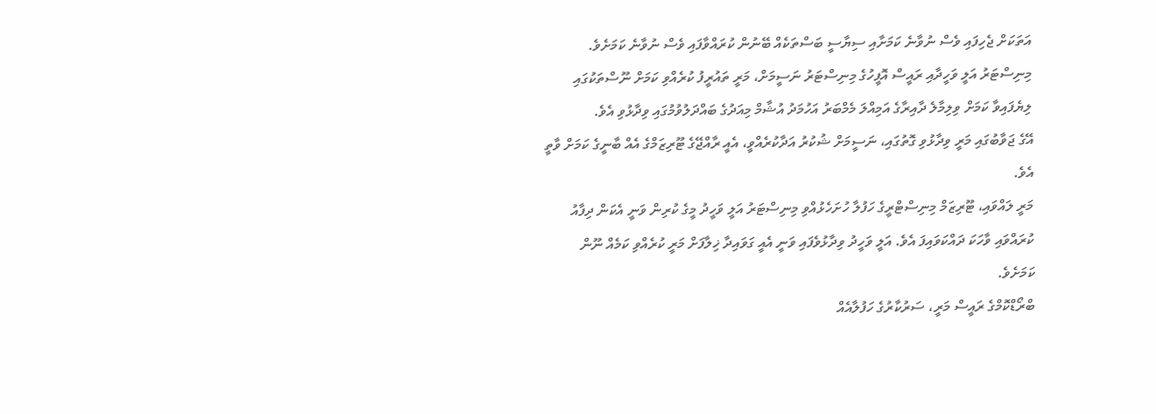އަތަކަށް ޖެހިފައި ވެސް ނުވާނެ ކަމަށާއި ސިޔާސީ ބަސްތަކެއް ބޭނުން ކުރައްވާފައި ވެސް ނުވާނެ ކަމަށެވެ.
މިނިސްޓަރު އަލީ ވަހީދާއި ރައީސް އޮފީހުގެ މިނިސްޓަރު ނަސީމަށް، މަރީ ތައުރީފު ކުރެއްވި ކަމަށް ނޫސްތަކުގައި ލިޔެފައިވާ ކަމަށް ވިލިމާލެ ދާއިރާގެ އަމިއްލަ މެމްބަރު އަހުމަދު އުޝާމް މިއަދުގެ ބައްދަލުވުމުގައި ވިދާޅުވި އެވެ.
އޭގެ ޖަވާބުގައި މަރީ ވިދާޅުވި ގޮތުގައި، ނަސީމަށް ޝުކުރު އަދާކުރެއްވީ، އެއީ ރާއްޖޭގެ ޓޫރިޒަމްގެ އެއް ބާނީގެ ކަމަށް ވާތީ އެވެ.
މަރީ ލައްވައި، ޓޫރިޒަމް މިނިސްޓްރީގެ ހަފުލާ ހުށަހެޅުއްވި މިނިސްޓަރު އަލީ ވަހީދު މީގެ ކުރިން ވަނީ އެކަން ދިފާއު ކުރައްވައި ވާހަކަ ދައްކަވައިފަ އެވެ. އަލީ ވަހީދު ވިދާޅުވެފައި ވަނީ އެއީ ގަވައިދާ ޚިލާފަށް މަރީ ކުރެއްވި ކަމެއް ނޫން ކަމަށެވެ.
ބްރޯޑްކޮމްގެ ރައީސް މަރީ، ސަރުކާރުގެ ހަފުލާއެއް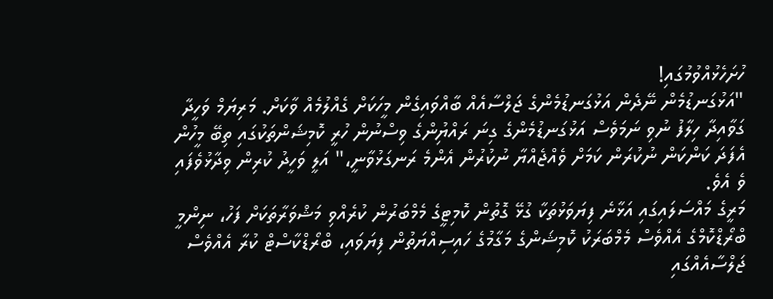ހުށަހެޅުއްވުމުގައި!
"އަޅުގަނޑުމެން ނޭދެން އަޅުގަނޑުމެންގެ ޖަލްސާއެއް ބާއްވައިގެން މީހަކަށް ގެއްލުމެއް ވާކަށް. މަރިޔަމް ވަހީދާ ގަވާއިދާ ހިލާފު ނުވި ނަމަވެސް އަޅުގަނޑުމެންގެ ގިނަ ރައްޔިުންގެ ވިސްނުން ހުރީ ކޮމިޝަންތަކުގައި ތިބޭ މީހުން އެފަދަ ކަންކަން ނުކުރަން ކަމަށް ވެއްޖެއްޔާ ނުކުރުން އެންމެ ރަނގަޅުވާނީ،" އަލީ ވަހީދު ކުރިން ވިދާޅުވެފައި ވެ އެވެ.
މަރީގެ މައްސަލައިގައި އަޅާނެ ފިޔަވަޅުތަކާ ގުޅޭ ގޮތުން ކޮމިޓީގެ މެމްބަރުން ކުރެއްވި މަޝްވަރާތަކަށް ފަހު، ނިންމީ ބްރޯޑްކޮމްގެ އެއްވެސް މެމްބަރަކު ކޮމިޝަންގެ މަގާމުގެ ހައިސިއްޔަތުން ފިޔަވައި، ބްރޯޑްކާސްޓް ކުރާ އެއްވެސް ޖަލްސާއެއްގައި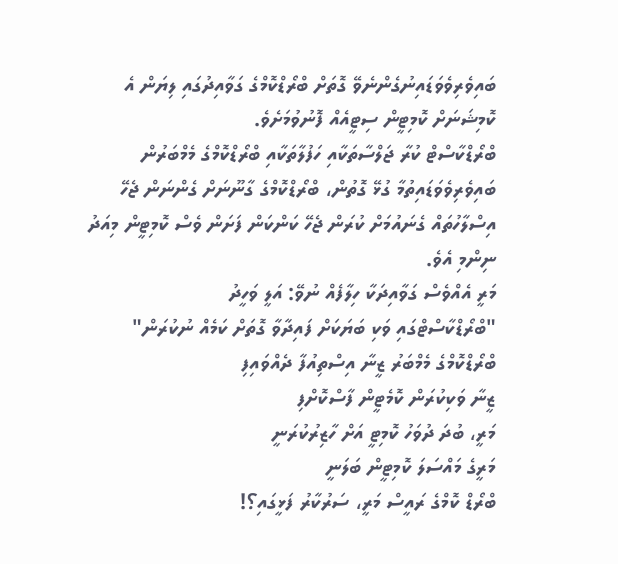ބައިވެރިވެވަޑައިނުގެންނެވޭ ގޮތަށް ބްރޯޑްކޮމްގެ ގަވާއިދުގައި ލިޔަން އެ ކޮމިޝަނަށް ކޮމިޓީން ސިޓީއެއް ފޮނުވުމަށެވެ.
ބްރޯޑްކާސްޓް ކުރާ ޖަލްސާތަކާއި ހަފުލާތަކާއި ބްރޯޑްކޮމްގެ މެމްބަރުން ބައިވެރިވެވަޑައިތުމާ ގުޅޭ ގޮތުން، ބްރޯޑްކޮމްގެ ގާނޫނަށް ގެންނަން ޖެހޭ އިސްލާހުތައް ގެނައުމަށް ކުރަން ޖެހޭ ކަންކަން ފަށަން ވެސް ކޮމިޓީން މިއަދު ނިންމި އެވެ.
މަރީ އެއްވެސް ގަވާއިދަކާ ހިލާފެއް ނުވޭ: އަލީ ވަހީދު
"ބްރޯޑްކާސްޓްގައި ވަކި ބަޔަކަށް ފައިދާވާ ގޮތަށް ކަމެއް ނުކުރަން"
ބްރޯޑްކޮމްގެ މެމްބަރު ޒީނާ އިސްތިއުފާ ދެއްވައިފި
ޒީނާ ވަކިކުރަން ކޮމެޓީން ފާސްކޮށްފި
މަރީ، ބުދަ ދުވަހު ކޮމިޓީ އަށް ހާޒިރުކުރަނީ
މަރީގެ މައްސަލަ ކޮމިޓީން ބަލަނީ
ބްރޯޑް ކޮމްގެ ރައީސް މަރީ، ސަރުކާރު ފަޅީގައި؟!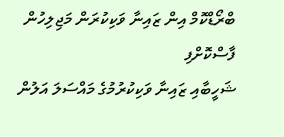ބްރޯޑްކޮމް އިން ޒައިނާ ވަކިކުރަން މަޖިލިހުން ފާސްކޮށްފި
ޝަހީބާއި ޒައިނާ ވަކިކުރުމުގެ މައްސަލަ އަލުން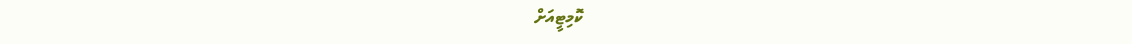ކޮމިޓީއަށް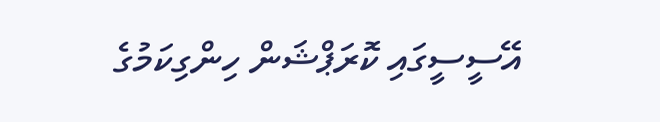އޭސީސީގައި ކޮރަޕްޝަން ހިންގިކަމުގެ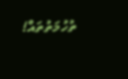ތުހުމަތުތައް!